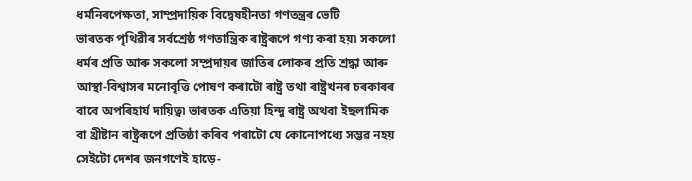ধৰ্মনিৰপেক্ষতা, সাম্প্ৰদায়িক বিদ্বেষহীনতা গণতন্ত্ৰৰ ভেটি
ভাৰতক পৃথিৱীৰ সৰ্বশ্ৰেষ্ঠ গণতান্ত্ৰিক ৰাষ্ট্ৰৰূপে গণ্য কৰা হয়৷ সকলো ধৰ্মৰ প্ৰতি আৰু সকলো সম্প্ৰদায়ৰ জাতিৰ লোকৰ প্ৰতি শ্ৰদ্ধা আৰু আস্থা-বিশ্বাসৰ মনোবৃত্তি পোষণ কৰাটো ৰাষ্ট্ৰ তথা ৰাষ্ট্ৰখনৰ চৰকাৰৰ বাবে অপৰিহাৰ্য দায়িত্ব৷ ভাৰতক এতিয়া হিন্দু ৰাষ্ট্ৰ অথবা ইছলামিক বা খ্ৰীষ্টান ৰাষ্ট্ৰৰূপে প্ৰতিষ্ঠা কৰিব পৰাটো যে কোনোপধ্যে সম্ভৱ নহয় সেইটো দেশৰ জনগণেই হাড়ে-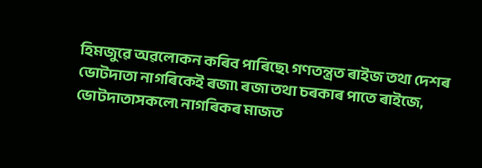হিমজুৱে অৱলোকন কৰিব পাৰিছে৷ গণতন্ত্ৰত ৰাইজ তথা দেশৰ ভোটদাতা নাগৰিকেই ৰজা৷ ৰজা তথা চৰকাৰ পাতে ৰাইজে, ভোটদাতাসকলে৷ নাগৰিকৰ মাজত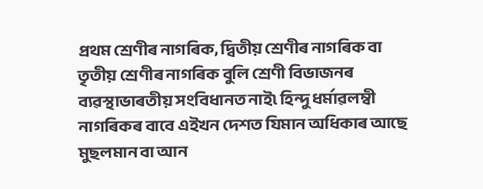প্ৰথম শ্ৰেণীৰ নাগৰিক, দ্বিতীয় শ্ৰেণীৰ নাগৰিক বা তৃতীয় শ্ৰেণীৰ নাগৰিক বুলি শ্ৰেণী বিভাজনৰ ব্যৱস্থাভাৰতীয় সংবিধানত নাই৷ হিন্দু ধৰ্মাৱলম্বী নাগৰিকৰ বাবে এইখন দেশত যিমান অধিকাৰ আছে মুছলমান বা আন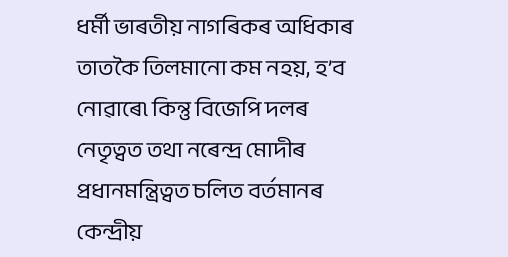ধৰ্মী ভাৰতীয় নাগৰিকৰ অধিকাৰ তাতকৈ তিলমানো কম নহয়, হ’ব নোৱাৰে৷ কিন্তু বিজেপি দলৰ নেতৃত্বত তথা নৰেন্দ্ৰ মোদীৰ প্ৰধানমন্ত্ৰিত্বত চলিত বৰ্তমানৰ কেন্দ্ৰীয়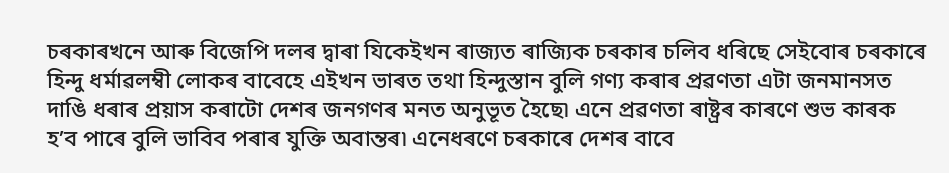চৰকাৰখনে আৰু বিজেপি দলৰ দ্বাৰা যিকেইখন ৰাজ্যত ৰাজ্যিক চৰকাৰ চলিব ধৰিছে সেইবোৰ চৰকাৰে হিন্দু ধৰ্মাৱলম্বী লোকৰ বাবেহে এইখন ভাৰত তথা হিন্দুস্তান বুলি গণ্য কৰাৰ প্ৰৱণতা এটা জনমানসত দাঙি ধৰাৰ প্ৰয়াস কৰাটো দেশৰ জনগণৰ মনত অনুভূত হৈছে৷ এনে প্ৰৱণতা ৰাষ্ট্ৰৰ কাৰণে শুভ কাৰক হ’ব পাৰে বুলি ভাবিব পৰাৰ যুক্তি অবান্তৰ৷ এনেধৰণে চৰকাৰে দেশৰ বাবে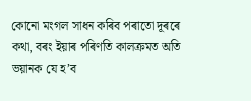কোনো মংগল সাধন কৰিব পৰাতো দূৰৰে কথা, বৰং ইয়াৰ পৰিণতি কালক্ৰমত অতি ভয়ানক যে হ’ব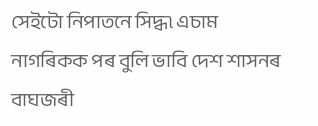সেইটো নিপাতনে সিদ্ধ৷ এচাম নাগৰিকক পৰ বুলি ভাবি দেশ শাসনৰ বাঘজৰী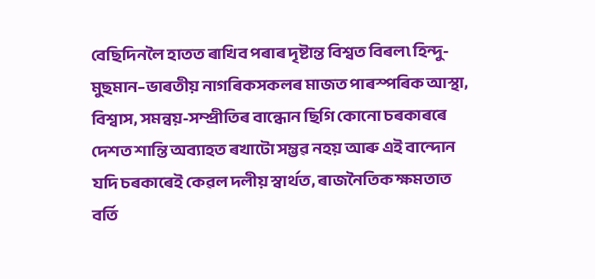বেছিদিনলৈ হাতত ৰাখিব পৰাৰ দৃষ্টান্ত বিশ্বত বিৰল৷ হিন্দু-মুছমান–ভাৰতীয় নাগৰিকসকলৰ মাজত পাৰস্পৰিক আস্থা, বিশ্বাস, সমন্বয়-সম্প্ৰীতিৰ বান্ধোন ছিগি কোনো চৰকাৰৰে দেশত শান্তি অব্যাহত ৰখাটো সম্ভৱ নহয় আৰু এই বান্দোন যদি চৰকাৰেই কেৱল দলীয় স্বাৰ্থত, ৰাজনৈতিক ক্ষমতাত বৰ্তি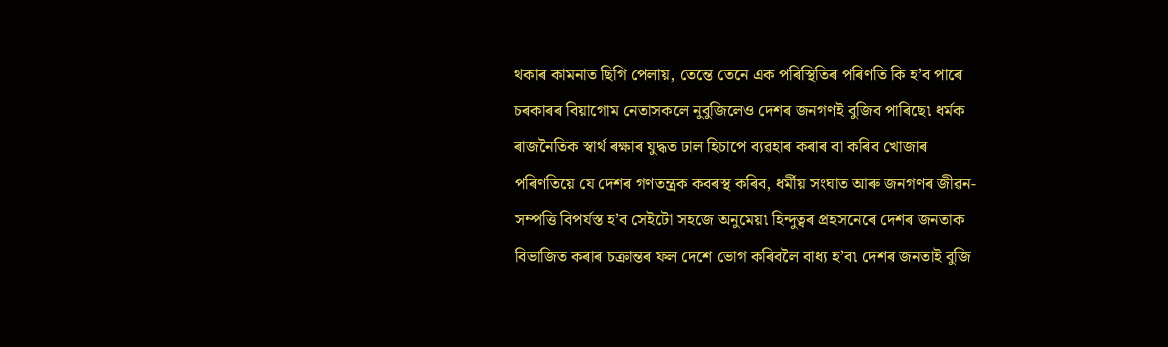থকাৰ কামনাত ছিগি পেলায়, তেন্তে তেনে এক পৰিস্থিতিৰ পৰিণতি কি হ’ব পাৰে চৰকাৰৰ বিয়াগোম নেতাসকলে নুবুজিলেও দেশৰ জনগণই বুজিব পাৰিছে৷ ধৰ্মক ৰাজনৈতিক স্বাৰ্থ ৰক্ষাৰ যুদ্ধত ঢাল হিচাপে ব্যৱহাৰ কৰাৰ বা কৰিব খোজাৰ পৰিণতিয়ে যে দেশৰ গণতন্ত্ৰক কবৰস্থ কৰিব, ধৰ্মীয় সংঘাত আৰু জনগণৰ জীৱন-সম্পত্তি বিপৰ্যস্ত হ’ব সেইটো সহজে অনুমেয়৷ হিন্দুত্বৰ প্ৰহসনেৰে দেশৰ জনতাক বিভাজিত কৰাৰ চক্ৰান্তৰ ফল দেশে ভোগ কৰিবলৈ বাধ্য হ’ব৷ দেশৰ জনতাই বুজি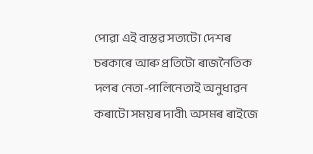পোৱা এই বাস্তৱ সত্যটো দেশৰ চৰকাৰে আৰু প্ৰতিটো ৰাজনৈতিক দলৰ নেতা-পালিনেতাই অনুধাৱন কৰাটো সময়ৰ দাবী৷ অসমৰ ৰাইজে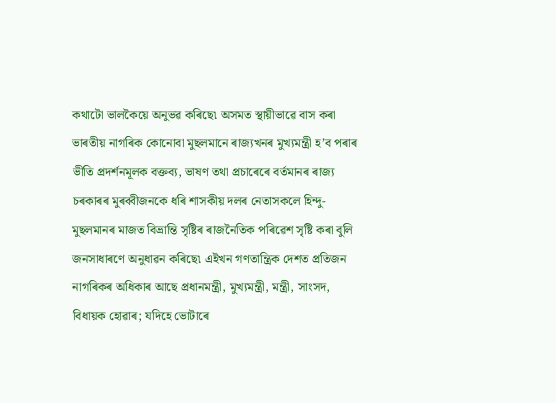কথাটো ভালকৈয়ে অনুভৱ কৰিছে৷ অসমত স্থায়ীভাৱে বাস কৰা ভাৰতীয় নাগৰিক কোনোবা মুছলমানে ৰাজ্যখনৰ মুখ্যমন্ত্ৰী হ’ব পৰাৰ ভীতি প্ৰদৰ্শনমূলক বক্তব্য, ভাষণ তথা প্ৰচাৰেৰে বৰ্তমানৰ ৰাজ্য চৰকাৰৰ মুৰব্বীজনকে ধৰি শাসকীয় দলৰ নেতাসকলে হিন্দু-মুছলমানৰ মাজত বিভ্ৰান্তি সৃষ্টিৰ ৰাজনৈতিক পৰিৱেশ সৃষ্টি কৰা বুলি জনসাধাৰণে অনুধাৱন কৰিছে৷ এইখন গণতান্ত্ৰিক দেশত প্ৰতিজন নাগৰিকৰ অধিকাৰ আছে প্ৰধানমন্ত্ৰী, মুখ্যমন্ত্ৰী, মন্ত্ৰী, সাংসদ, বিধায়ক হোৱাৰ; যদিহে ভোটাৰে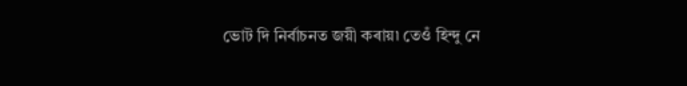ভোট দি নিৰ্বাচনত জয়ী কৰায়৷ তেওঁ হিন্দু নে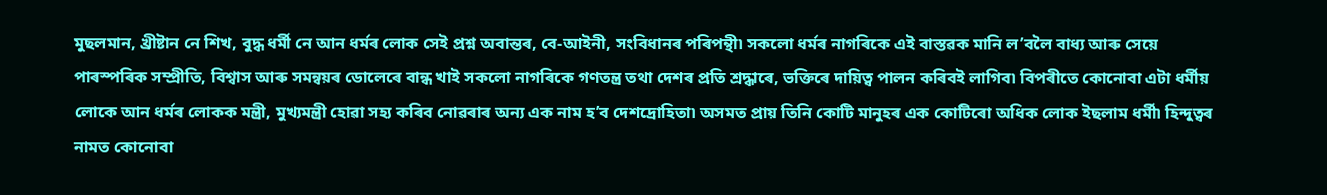মুছলমান, খ্ৰীষ্টান নে শিখ, বুদ্ধ ধৰ্মী নে আন ধৰ্মৰ লোক সেই প্ৰশ্ন অবান্তৰ, বে-আইনী, সংবিধানৰ পৰিপন্থী৷ সকলো ধৰ্মৰ নাগৰিকে এই বাস্তৱক মানি ল’বলৈ বাধ্য আৰু সেয়ে পাৰস্পৰিক সম্প্ৰীতি, বিশ্বাস আৰু সমন্বয়ৰ ডোলেৰে বান্ধ খাই সকলো নাগৰিকে গণতন্ত্ৰ তথা দেশৰ প্ৰতি শ্ৰদ্ধাৰে, ভক্তিৰে দায়িত্ব পালন কৰিবই লাগিব৷ বিপৰীতে কোনোবা এটা ধৰ্মীয় লোকে আন ধৰ্মৰ লোকক মন্ত্ৰী, মুখ্যমন্ত্ৰী হোৱা সহ্য কৰিব নোৱৰাৰ অন্য এক নাম হ’ব দেশদ্ৰোহিতা৷ অসমত প্ৰায় তিনি কোটি মানুহৰ এক কোটিৰো অধিক লোক ইছলাম ধৰ্মী৷ হিন্দুত্বৰ নামত কোনোবা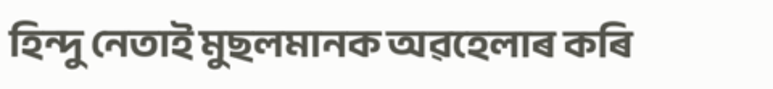হিন্দু নেতাই মুছলমানক অৱহেলাৰ কৰি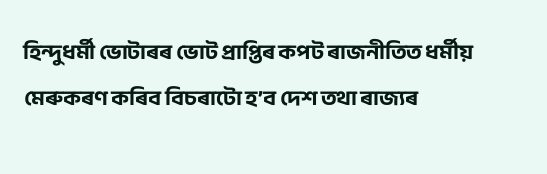হিন্দুধৰ্মী ভোটাৰৰ ভোট প্ৰাপ্তিৰ কপট ৰাজনীতিত ধৰ্মীয় মেৰুকৰণ কৰিব বিচৰাটো হ’ব দেশ তথা ৰাজ্যৰ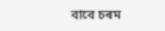বাবে চৰম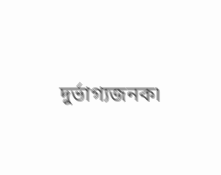দুৰ্ভাগ্যজনক৷